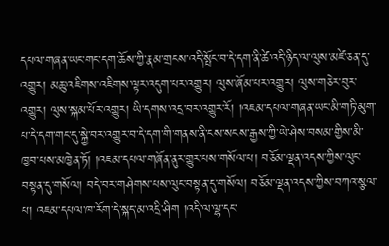དཔལ་གཞན་ཡང་གང་དག་ཆོས་ཀྱི་རྣམ་གྲངས་འདི་སྤོང་བ་དེ་དག་ནི་ཚེ་འདི་ཉིད་ལ་ལུས་མཛེ་ཅན་དུ་འགྱུར། མཆུ་འཇིགས་འཇིགས་ལྟར་འདུག་པར་འགྱུར། ལུས་ཞོམ་པར་འགྱུར། ལུས་གཅེར་བུར་འགྱུར། ལུས་སྐམ་པོར་འགྱུར། ཡི་དགས་འདྲ་བར་འགྱུར་རོ། །འཇམ་དཔལ་གཞན་ཡང་མི་གཏི་མུག་པ་དེ་དག་གང་དུ་སྐྱེ་བར་འགྱུར་བ་དེ་དག་གི་གནས་ནི་ངས་སངས་རྒྱས་ཀྱི་ཡེ་ཤེས་བསམ་གྱིས་མི་ཁྱབ་པས་མཁྱེན་ཏོ། །འཇམ་དཔལ་གཞོན་ནུར་གྱུར་པས་གསོལ་པ། བཅོམ་ལྡན་འདས་ཀྱིས་ལུང་བསྟན་དུ་གསོལ། བདེ་བར་གཤེགས་པས་ལུང་བསྟན་དུ་གསོལ། བཅོམ་ལྡན་འདས་ཀྱིས་བཀའ་སྩལ་པ། འཇམ་དཔལ་ཁ་རོག་དེ་སྐད་མ་འདྲི་ཤིག །འདི་ལ་ལྷ་དང་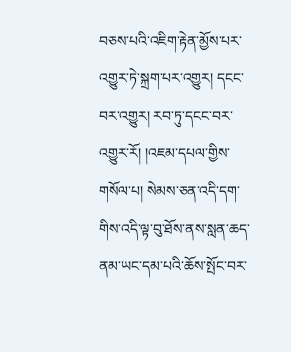བཅས་པའི་འཇིག་རྟེན་མྱོས་པར་འགྱུར་ཏེ་སྐྲག་པར་འགྱུར། དངང་བར་འགྱུར། རབ་ཏུ་དངང་བར་འགྱུར་རོ། །འཇམ་དཔལ་གྱིས་གསོལ་པ། སེམས་ཅན་འདི་དག་གིས་འདི་ལྟ་བུ་ཐོས་ནས་སླན་ཆད་ནམ་ཡང་དམ་པའི་ཆོས་སྤོང་བར་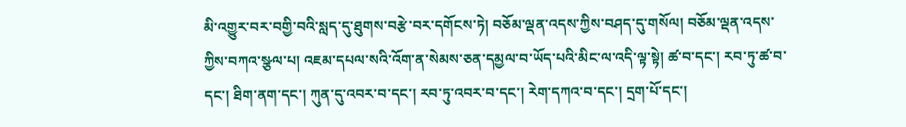མི་འགྱུར་བར་བགྱི་བའི་སླད་དུ་ཐུགས་བརྩེ་བར་དགོངས་ཏེ། བཅོམ་ལྡན་འདས་ཀྱིས་བཤད་དུ་གསོལ། བཅོམ་ལྡན་འདས་ཀྱིས་བཀའ་སྩལ་པ། འཇམ་དཔལ་སའི་འོག་ན་སེམས་ཅན་དམྱལ་བ་ཡོད་པའི་མིང་ལ་འདི་ལྟ་སྟེ། ཚ་བ་དང་། རབ་ཏུ་ཚ་བ་དང་། ཐིག་ནག་དང་། ཀུན་དུ་འབར་བ་དང་། རབ་ཏུ་འབར་བ་དང་། རེག་དཀའ་བ་དང་། དྲག་པོ་དང་།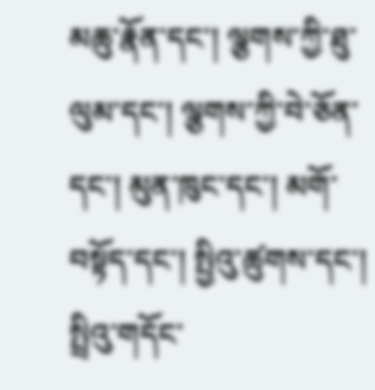མཆུ་རྣོན་དང་། ལྕགས་ཀྱི་ཐུ་ལུམ་དང་། ལྕགས་ཀྱི་བེ་ཅོན་དང་། མུན་ཁུང་དང་། མགོ་བསྟོད་དང་། སྤྱིའུ་ཚུགས་དང་། སྤྲིའུ་གདོང་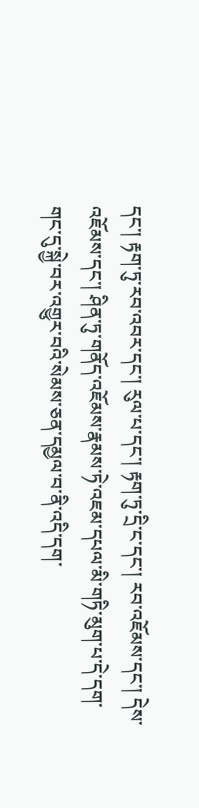དང་། རྟག་ཏུ་རབ་འབར་དང་། རུལ་པ་དང་། རྟག་ཏུ་དྲི་ང་དང་། རབ་འཇོམས་དང་། དེས་འཇོམས་དང་། ཤིན་ཏུ་གནོད་འཇོམས་རྣམས་ཏེ་འཇམ་དཔལ་མི་གཏི་མུག་པ་དེ་དག་གང་དུ་སྐྱེ་བར་འགྱུར་བའི་སེམས་ཅན་དམྱལ་བ་ནི་འདི་དག་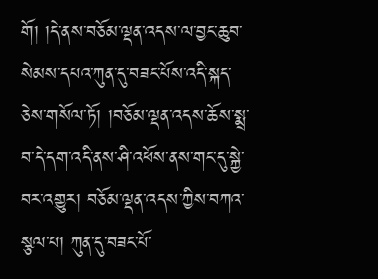གོ། །དེ་ནས་བཅོམ་ལྡན་འདས་ལ་བྱང་ཆུབ་སེམས་དཔའ་ཀུན་དུ་བཟང་པོས་འདི་སྐད་ཅེས་གསོལ་ཏོ། །བཅོམ་ལྡན་འདས་ཆོས་སྨྲ་བ་དེ་དག་འདི་ནས་ཤི་འཕོས་ནས་གང་དུ་སྐྱེ་བར་འགྱུར། བཅོམ་ལྡན་འདས་ཀྱིས་བཀའ་སྩལ་པ། ཀུན་དུ་བཟང་པོ་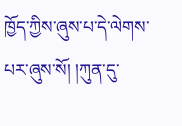ཁྱོད་ཀྱིས་ཞུས་པ་དེ་ལེགས་པར་ཞུས་སོ། །ཀུན་དུ་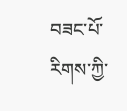བཟང་པོ་རིགས་ཀྱི་